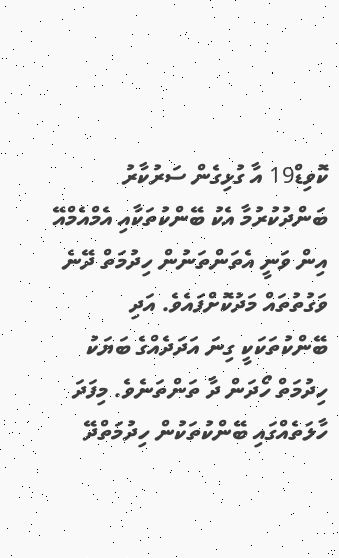ކޮވިޑް19 އާ ގުޅިގެން ސަރުކާރު ބަންދުކުރުމާ އެކު ބޭންކުތަކާއި އެމްއެމްއޭ އިން ވަނީ އެތަންތަނުން ހިދުމަތް ދޭނެ ވަގުތުތައް މަދުކޮށްފައެވެ. އަދި ބޭންކުތަކަކީ ގިނަ އަދަދެއްގެ ބަޔަކު ހިދުމަތް ހޯދަން ދާ ތަންތަނެވެ. މިފަދަ ހާލަތެއްގައި ބޭންކުތަކުން ހިދުމަތްދޭ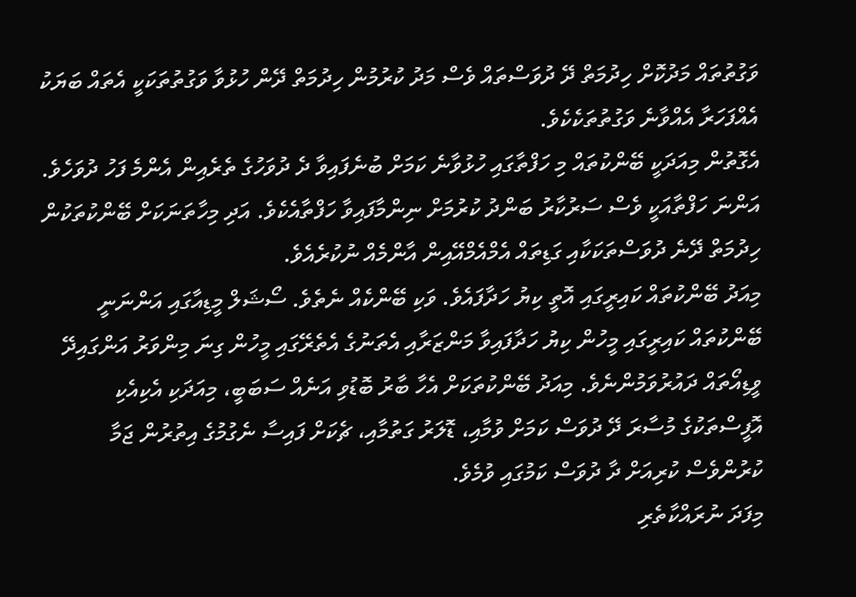ވަގުތުތައް މަދުކޮށް ހިދުމަތް ދޭ ދުވަސްތައް ވެސް މަދު ކުރުމުން ހިދުމަތް ދޭން ހުޅުވާ ވަގުތުތަކަކީ އެތައް ބަޔަކު އެއްފަހަރާ އެއްވާނެ ވަގުތުތަކެކެވެ.
އެގޮތުން މިއަދަކީ ބޭންކުތައް މި ހަފްތާގައި ހުޅުވާނެ ކަމަށް ބުނެފައިވާ ދެ ދުވަހުގެ ތެރެއިން އެންމެ ފަހު ދުވަހެވެ. އަންނަ ހަފްތާއަކީ ވެސް ސަރުކާރު ބަންދު ކުރުމަށް ނިންމާފައިވާ ހަފްތާއެކެވެ. އަދި މިހާތަނަކަށް ބޭންކުތަކުން ހިދުމަތް ދޭނެ ދުވަސްތަކަކާއި ގަޑިތައް އެމްއެމްއޭއިން އާންމެއް ނުކުރެއެވެ.
މިއަދު ބޭންކުތައް ކައިރީގައި އޮތީ ކިޔު ހަދާފައެވެ. ވަކި ބޭންކެއް ނެތެވެ. ސޯޝަލް މީޑިއާގައި އަންނަނީ ބޭންކުތައް ކައިރީގައި މީހުން ކިޔު ހަދާފައިވާ މަންޒަރާއި އެތަނުގެ އެތެރޭގައި މީހުން ގިނަ މިންވަރު އަންގައިދޭ ވީޑިއޯތައް ދައުރުވަމުންނެވެ. މިއަދު ބޭންކުތަކަށް އެހާ ބާރު ބޮޑުވި އަނެއް ސަބަބީ، މިއަދަކި އެކިއެކި އޮފީސްތަކުގެ މުސާރަ ދޭ ދުވަސް ކަމަށް ވުމާއި، ޑޮލަރު ގަތުމާއި، ޗެކަށް ފައިސާ ނެގުމުގެ އިތުރުން ޖަމާ ކުރުންވެސް ކުރިއަށް ދާ ދުވަސް ކަމުގައި ވުމެވެ.
މިފަދަ ނުރައްކާތެރި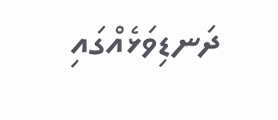ދަނޑިވަޅެއްގައި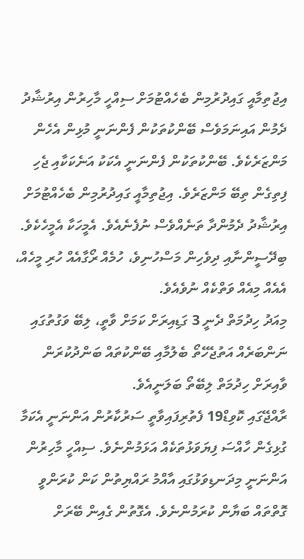އިޖުތިމާއީ ގައިދުރުމިން ބެހެއްޓުމަށް ސިއްހީ މާހިރުން އިރުޝާދު ދެމުން އައިނަމަވެސް ބޭންކުތަކުން ފެންނަނީ މުޅިން އެހެން މަންޒަރެކެވެ. ބޭންކުތަކުން ފެންނަނީ އެކަކު އަނެކަކާއި ޖެހި ފިތިގެން ތިބޭ މަންޒަރެވެ. އިޖުތިމާއީ ގައިދުރުމިން ބެހެއްޓުމަށް އިރުޝާދު ދެމުންދާ ތަނެއްވެސް ނުފެނެއެވެ. އެމީހަކާ އެމީހެކެވެ. ބިދޭސީންނާއި ދިވެހިން މަސްހުނިވެ، ހުމެއް ރޯގާއެއް ހުރި މީހެއް، އެއެއް މިއެއް ވަތްކެއް ނުވެއެވެ.
މިއަދު ހިދުމަތް ދެނީ 3 ގަޑިއިރަށް ކަމަށް ވާތީ، ލިބޭ ވަގުތުގައި ނަންބަރެއް އަތުޖެހޭތޯ ބެލުމާއި ބޭންކުތައް ބަންދުކުރަން ވާއިރަށް ހިދުމަތް ލިބޭތޯ ބަލަނީއެވެ.
ރާއްޖޭގައި ކޮވިޑް19 ފެތުރިފައިވާތީ ސަރުކާރުން އަންނަނީ އެކަމާ ގުޅިގެން ހާއްސަ ފިޔަވަޅުތަކެއް އަޅަމުންނެވެ. ސިއްހީ މާހިރުން އަންނަނީ މިދަނޑިވަޅުގައި އާއްމު ރައްޔިތުން ކަން ކުރަންވީ ގޮތްތައް ބަޔާން ކުރަމުންނެވެ. އެގޮތުން ގެއިން ބޭރަށް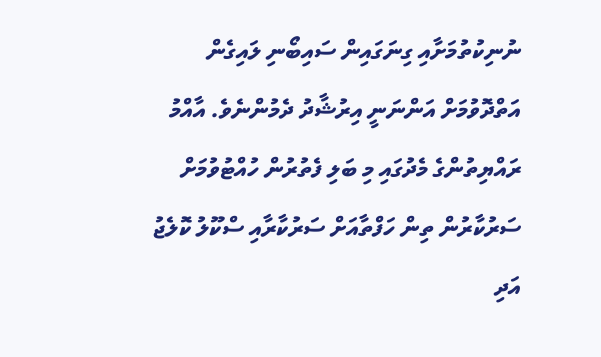ނުނިކުތުމަށާއި ގިނަގައިން ސައިބޯނި ލައިގެން އަތްދޮވުމަށް އަންނަނީ އިރުޝާދު ދެމުންނެވެ. އާއްމު ރައްޔިތުންގެ މެދުގައި މި ބަލި ފެތުރުން ހުއްޓުވުމަށް ސަރުކާރުން ތިން ހަފްތާއަށް ސަރުކާރާއި ސްކޫލު ކޮލެޖު އަދި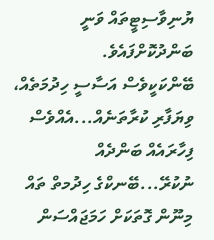ޔުނިވާސިޓީތައް ވަނީ ބަންދުކޮށްފައެވެ.
ބޭންކަކީވެސް އަސާސީ ހިދުމަތެއް، ވިޔަފާރި ކުރާތަނެއް...އެއްވެސް ފިހާރައެއް ބަންދެއް ނުކުރޭ...ބޭނކްގެ ހިދުމތް ތައް މިނޫން ގޮތަކަށް ހަމަޖައްސަން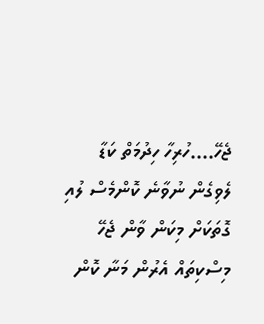ޖެހޭ....ހުރިހާ ހިދުމަތް ކަޑާ ލެވިގެން ނުވާނެ ކޮންމެސް ލުއި ގޮތަކަށް މިކަން ވާން ޖެހޭ
މިސްކިތައް އެރުން މަނާ ކޮން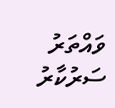ވައްތަރު ސަރުކާރު